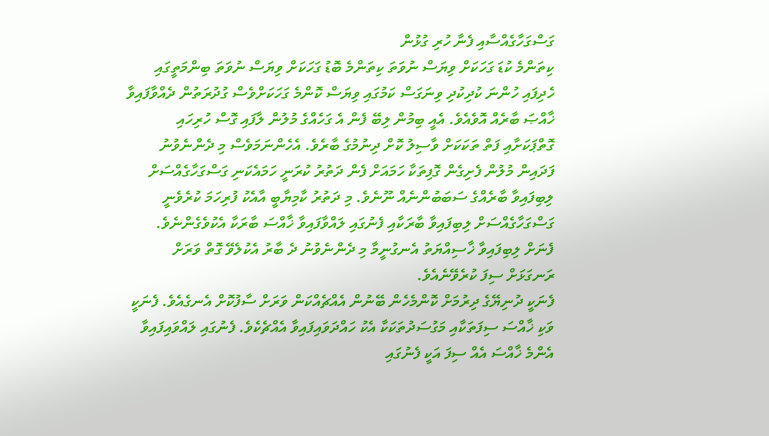ގަސްގަހާގެއްސާއި ފެނާ ހުރި ގުޅުން
ކިތަންމެ ކުޑަ ގަހަކަށް ވިޔަސް ނުވަތަ ކިތަންމެ ބޮޑު ގަހަކަށް ވިޔަސް ނުވަތަ ބިންމަތީގައި ހެދިފައި ހުންނަ ކުދިކުދި ވިނަގަސް ކަމުގައި ވިޔަސް ކޮންމެ ގަހަކަށްވެސް ގުދުރަތުން ދެއްވާފައިވާ ޚާއްޞަ ބާރެއް އޮވެއެވެ. އެއީ ބިމުން ލިބޭ ފެން އެ ގަހެއްގެ މުލުން ލާފައި ގޮސް ހުރިހައި ގޮތްޕަކަށާއި ފަތް ތަކަކަށް ވާސިލު ކޮށް ދިނުމުގެ ބާރެވެ. އެހެންނަމަވެސް މި ދެންނެވުނު ފަދައިން މުލުން ފެށިގެން ގޮފިތަކާ ހަމައަށް ފެން ދަތުރު ކުރަނީ ހަމައެކަނި ގަސްގަހާގެއްސަށް ލިބިފައިވާ ބާރެއްގެ ސަބަބުންނެއް ނޫނެވެ. މި ދަތުރު ކާމިޔާބީ އާއެކު ފުރިހަމަ ކުރެވެނީ ގަސްގަހާގެއްސަށް ލިބިފައިވާ ބާރަކާއި ފެނުގައި ލައްވާފައިވާ ޚާއްސަ ބާރަކާ އެކުވެގެންނެވެ.
ފެނަށް ލިބިފައިވާ ޚާސިއްޔަތު އެނގުނީމާ މި ދެންނެވުނު ދެ ބާރު އެކުލެވޭ ގޮތް ވަރަށް ރަނގަޅަށް ސިފަ ކުރެވޭނެއެވެ.
ފެނަކީ ދުނިޔޭގެ ދިރުމަށް ކޮންމެހެން ބޭނުން އެއްޗެއްކަން ވަރަށް ސާފުކޮށް އެނގެއެވެ. ފެނަކީ ވަކި ޚާއްސަ ސިފަތަކާއި މަގުސަދުތަކަކާ އެކު ހައްދަވައިފައިވާ އެއްޗެކެވެ. ފެނުގައި ލައްވައިފައިވާ އެންމެ ޚާއްސަ އެއް ސިފަ އަކީ ފެނުގައި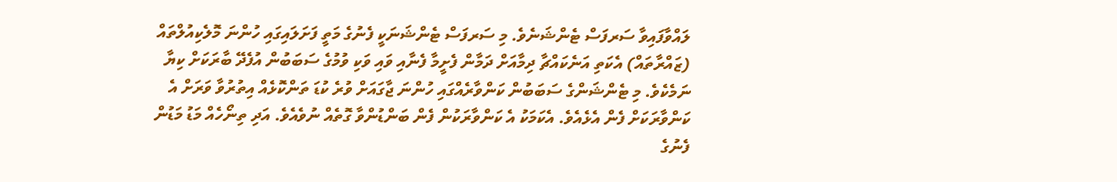ލައްވާފައިވާ ސަރފަސް ޓެންޝަނެވެ. މި ސަރފަސް ޓެންޝަނަކީ ފެނުގެ މަތީ ފަށަލައިގައި ހުންނަ މޮލެކިއުލްތައް (ޒައްރާތައް) އެކަތި އަނެކައްޗާ ދިމާއަށް ދަމާން ފެށީމާ ފެނާއި ވައި ވަކި ވުމުގެ ސަބަބުން އުފެދޭ ބާރަކަށް ކިޔާ ނަމެކެވެ. މި ޓެންޝަންގެ ސަބަބުން ކަންވާރެއްގައި ހުންނަ ޖާގައަށް ވުރެ ކުޑަ ތަންކޮޅެއް އިތުރުވާ ވަރަށް އެ ކަންވާރަކަށް ފެން އެޅެއެވެ. އެކަމަކު އެ ކަންވާރަކުން ފެން ބަންޑުންވާ ގޮތެއް ނުވެއެވެ. އަދި ތިނޯހެއް މަޑު މަޑުން ފެނުގެ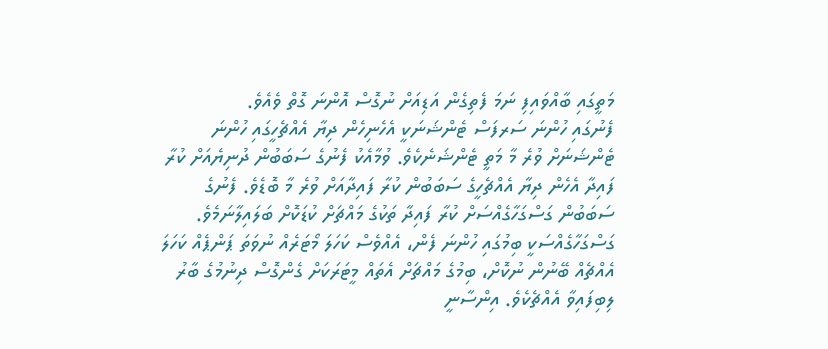މަތީގައި ބާއްވައިފި ނަމަ ފެތިގެން އަޑިއަށް ނުގޮސް އޮންނަ ގޮތް ވެއެވެ.
ފެނުގައި ހުންނަ ސަރފަސް ޓެންޝަނަކީ އެހެނިހެން ދިޔާ އެއްޗެހީގައި ހުންނަ ޓެންޝަނަށް ވުރެ މާ މަތީ ޓެންޝަނެކެވެ. ވުމާއެކު ފެނުގެ ސަބަބުން ދުނިޔެއަށް ކުރާ ފައިދާ އެހެން ދިޔާ އެއްޗެހީގެ ސަބަބުން ކުރާ ފައިދާއަށް ވުރެ މާ ބޮޑެވެ. ފެނުގެ ސަބަބުން ގަސްގަހާގެއްސަށް ކުރާ ފައިދާ ތަކުގެ މައްޗަށް ކުޑަކޮށް ބަލައިލާނަމެވެ.
ގަސްގަހާގެއްސަކީ ބިމުގައި ހުންނަ ފެން، އެއްވެސް ކަހަލަ މޯޓަރެއް ނުވަތަ ޕަންޕެއް ކަހަލަ އެއްޗެއް ބޭނުން ނުކޮށް، ބިމުގެ މައްޗަށް އެތައް މީޓަރަކަށް ގެންގޮސް ދިނުމުގެ ބާރު ލިބިފައިވާ އެއްޗެކެވެ. އިންސާނީ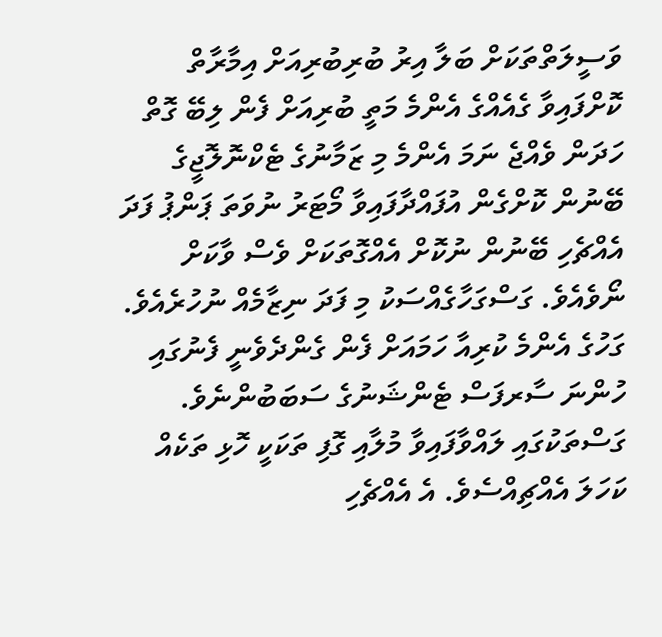ވަސީލަތްތަކަށް ބަލާ އިރު ބުރިބުރިއަށް އިމާރާތް ކޮށްފައިވާ ގެއެއްގެ އެންމެ މަތީ ބުރިއަށް ފެން ލިބޭ ގޮތް ހަދަން ވެއްޖެ ނަމަ އެންމެ މި ޒަމާނުގެ ޓެކްނޮލޮޖީގެ ބޭނުން ކޮށްގެން އުފައްދާފައިވާ މޯޓަރު ނުވަތަ ޕަންޕު ފަދަ އެއްޗެހި ބޭނުން ނުކޮށް އެއްގޮތަކަށް ވެސް ވާކަށް ނޯވެއެވެ. ގަސްގަހާގެއްސަކު މި ފަދަ ނިޒާމެއް ނުހުރެއެވެ. ގަހުގެ އެންމެ ކުރިއާ ހަމައަށް ފެން ގެންދެވެނީ ފެނުގައި ހުންނަ ސާރފަސް ޓެންޝަނުގެ ސަބަބުންނެވެ. ގަސްތަކުގައި ލައްވާފައިވާ މުލާއި ގޮފި ތަކަކީ ހޮޅި ތަކެއް ކަހަލަ އެއްޗިއްސެވެ. އެ އެއްޗެހި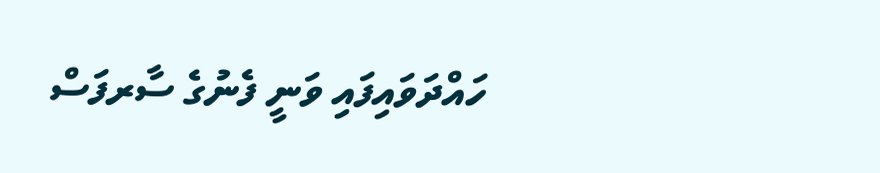ހައްދަވައިފައި ވަނީ ފެނުގެ ސާރފަސް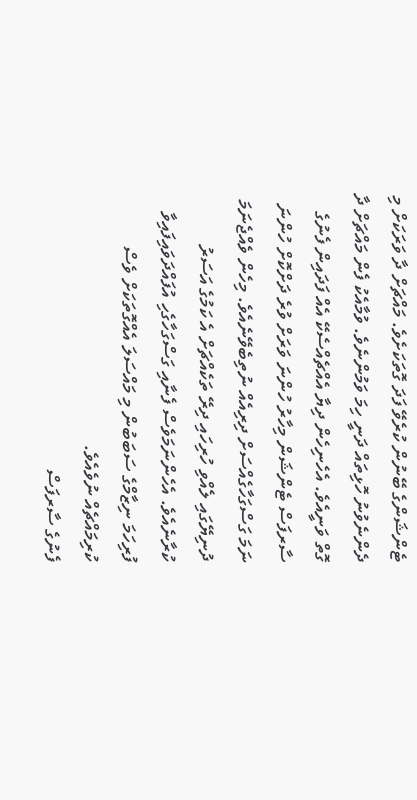ޓެންޝަންގެ ބޭނުން ކުރެވޭ ފަދަ ގޮތަކަށެވެ. މައްޗަށް ދާ ވަރަކަށް މި ދެންނެވުނު ހޮޅިތައް ދަނީ ހިމަ ވަމުންނެވެ. ވުމާއެކު ފެން މައްޗަށް ދާ ގޮތް ވަނީއެވެ. އެހެނިހެން ދިޔާ އެއްޗެއްސެކޭ އެއް ފަދައިން ފެނުގެ ސާރފަސް ޓެންޝަން މިހާރު ހުންނަ ވަރަށް ވުރެ ދަށްކޮށް ހުންނަ ނަމަ ގަސްގަހާގެއްސަށް ދިރިއެއް ނުތިބެވޭނެއެވެ. މިހެން ވެއްޖެނަމަ ދުނިޔޭގައި ލެއްވި ހުރިހައި ދިރޭ ތަކެއްޗަށް އެ ކަމުގެ އަސަރު ކުރާނެއެވެ. އެހެންނަމަވެސް ފެނާއި ގަސްގަހާގެހި އުފައްދަވައިފައިވާ ފުރިހަމަ ނިޒާމްގެ ސަބަބުން މި މައްސަލަ އެއްގޮތަކަށް ވެސް ކުރިމައްޗެއް ނުވެއެވެ.
ފެނުގެ ސާރފަސް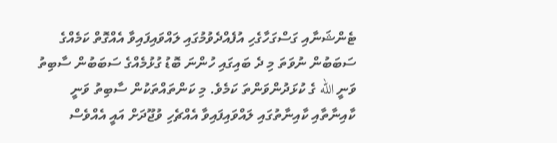ޓެންޝަނާއި ގަސްގަހާގެހި އުފެއްދެވުމުގައި ލައްވައިފައިވާ އެއްގޮތް ކަމެއްގެ ސަބަބުން ނުވަތަ މި ދެ ބައިގައި ހުންނަ ބޮޑު ގުޅުމެއްގެ ސަބަބުން ސާބިތު ވަނީ الله ގެ ކުޅަދުންވަންތަ ކަމެވެ. މި ކަންތައްތަކުން ސާބިތު ވަނީ ކާއިނާތާއި ކާއިނާތުގައި ލައްވައިފައިވާ އެއްޗެހި ވުޖޫދަށް އައީ އެއްވެސް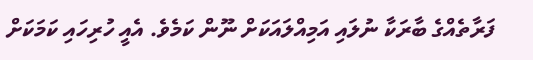ފަރާތެއްގެ ބާރަކާ ނުލައި އަމިއްލައަކަށް ނޫން ކަމެވެ. އެއީ ހުރިހައި ކަމަކަށް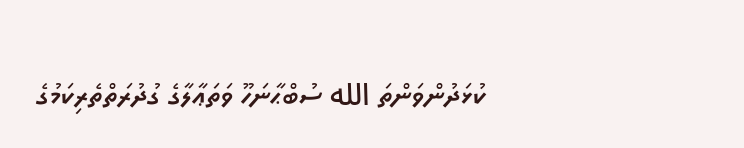ކުޅަދުންވަންތަ الله ސުބްޙާނަހޫ ވަތަޢާލާގެ ގުދުރަތްތެރިކަމުގެ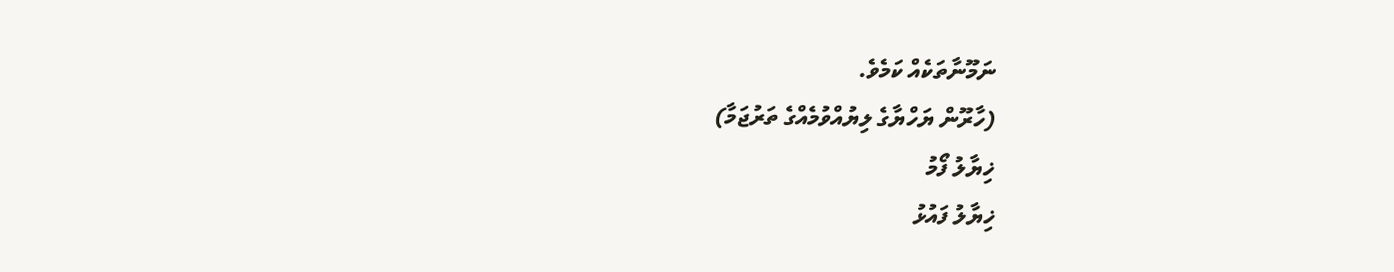ނަމޫނާތަކެއް ކަމެވެ.
(ހާރޫން ޔަހްޔާގެ ލިޔުއްވުމެއްގެ ތަރުޖަމާ)
ޚިޔާލު ފޯމު
ޚިޔާލު ފައުޅު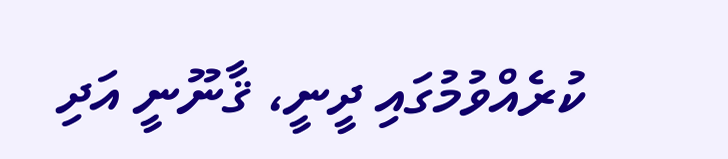ކުރެއްވުމުގައި ދީނީ، ޤާނޫނީ އަދި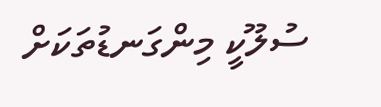ސުލޫކީ މިންގަނޑުތަކަށް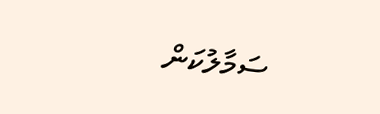ސަމާލުކަން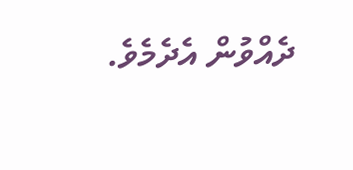ދެއްވުން އެދެމެވެ.